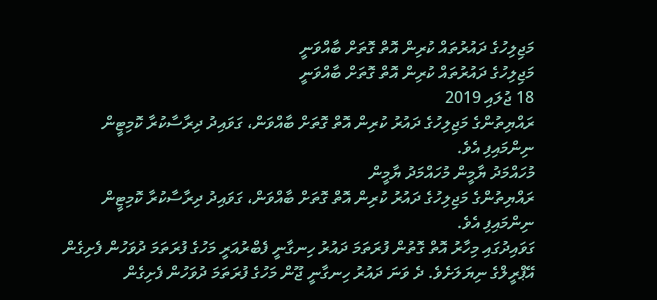މަޖިލިހުގެ ދައުރުތައް ކުރިން އޮތް ގޮތަށް ބާއްވަނީ
މަޖިލިހުގެ ދައުރުތައް ކުރިން އޮތް ގޮތަށް ބާއްވަނީ
18 ޖުލައި 2019
ރައްޔިތުންގެ މަޖިލިހުގެ ދައުރު ކުރިން އޮތް ގޮތަށް ބާއްވަން، ގަވައިދު ދިރާސާކުރާ ކޮމިޓީން ނިންމައިފި އެވެ.
މުހައްމަދު ޔާމީން މުހައްމަދު ޔާމީން
ރައްޔިތުންގެ މަޖިލިހުގެ ދައުރު ކުރިން އޮތް ގޮތަށް ބާއްވަން، ގަވައިދު ދިރާސާކުރާ ކޮމިޓީން ނިންމައިފި އެވެ.
ގަވައިދުގައި މިހާރު އޮތް ގޮތުން ފުރަތަމަ ދައުރު ހިނގާނީ ފެބްރުއަރީ މަހުގެ ފުރަތަމަ ދުވަހުން ފެށިގެން އޭޕްރީލްގެ ނިޔަލަށެވެ. ދެ ވަނަ ދައުރު ހިނގާނީ ޖޫން މަހުގެ ފުރަތަމަ ދުވަހުން ފެށިގެން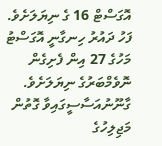އޮގަސްޓް 16 ގެ ނިޔަލަށެވެ. ފަހު ދައުރު ހިނގާނީ އޮގަސްޓު މަހުގެ 27 އިން ފެށިގެން ނޮވެމްބަރުގެ ނިޔަލަށެވެ.
ގާނޫނުއަސާސީގައިވާ ގޮތުން މަޖިލިހުގެ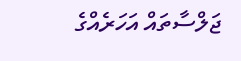ޖަލްސާތައް އަހަރެއްގެ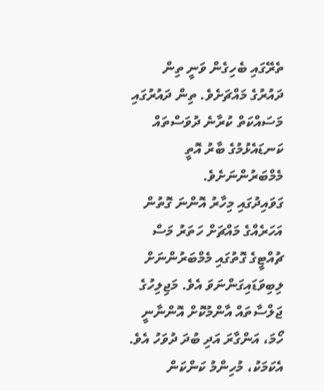ތެރޭގައި ބެހިގެން ވަނީ ތިން ދައުރުގެ މައްޗަށެވެ. ތިން ދައުރުގައި މަސައްކަތް ކުރާނެ ދުވަސްތައް ކަނޑައެޅުމުގެ ބާރު އޮތީ މެމްބަރުންނަށެވެ.
ގަވައިދުގައި މިހާރު އޮންނަ ގޮތުން އަހަރެއްގެ މައްޗަށް ހަތަރު މަސް ޗުއްޓީގެ ގޮތުގައި މެމްބަރުންނަށް ލިބިވަޑައިގަންނަވަ އެވެ. މަޖިލިހުގެ ޖަލްސާތައް އާންމުކޮށް އޮންނާނީ ހޯމަ، އަންގާރަ އަދި ބުދަ ދުވަހު އެވެ. އެކަމަކު، މުހިންމު ކަންކަން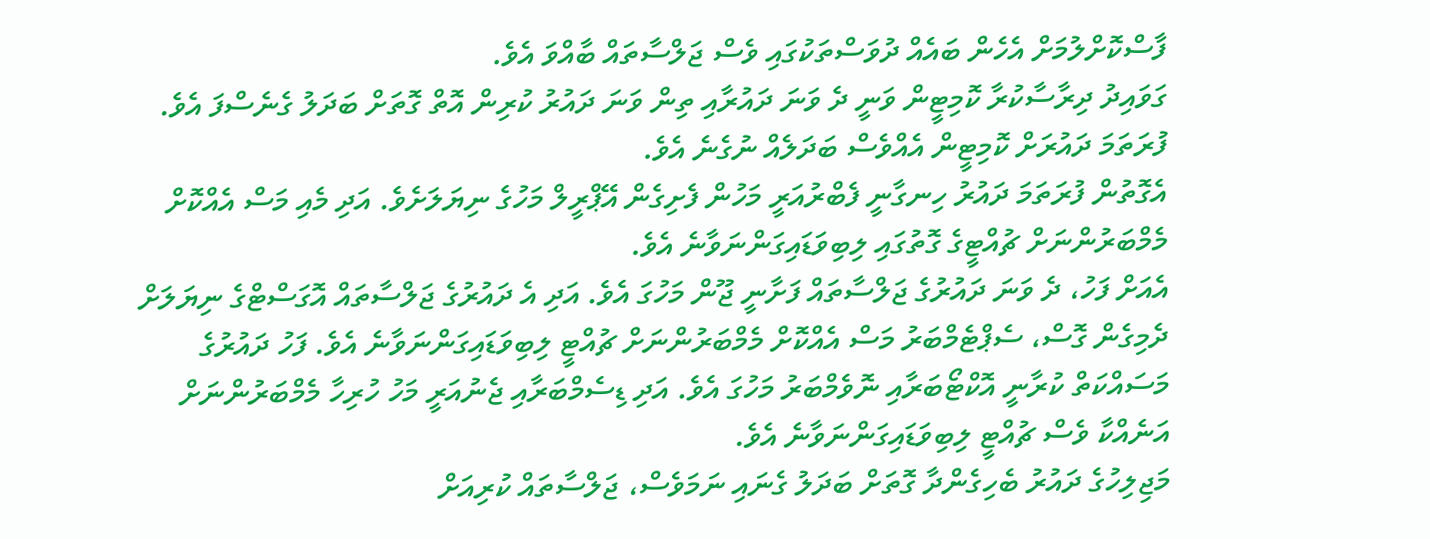ފާސްކޮށްލުމަށް އެހެން ބައެއް ދުވަސްތަކުގައި ވެސް ޖަލްސާތައް ބާއްވަ އެވެ.
ގަވައިދު ދިރާސާކުރާ ކޮމިޓީން ވަނީ ދެ ވަނަ ދައުރާއި ތިން ވަނަ ދައުރު ކުރިން އޮތް ގޮތަށް ބަދަލު ގެނެސްފަ އެވެ. ފުރަތަމަ ދައުރަށް ކޮމިޓީން އެއްވެސް ބަދަލެއް ނުގެނެ އެވެ.
އެގޮތުން ފުރަތަމަ ދައުރު ހިނގާނީ ފެބްރުއަރީ މަހުން ފެށިގެން އޭޕްރީލް މަހުގެ ނިޔަލަށެވެ. އަދި މެއި މަސް އެއްކޮށް މެމްބަރުންނަށް ޗުއްޓީގެ ގޮތުގައި ލިބިވަޑައިގަންނަވާނެ އެވެ.
އެއަށް ފަހު، ދެ ވަނަ ދައުރުގެ ޖަލްސާތައް ފަށާނީ ޖޫން މަހުގަ އެވެ. އަދި އެ ދައުރުގެ ޖަލްސާތައް އޮގަސްޓްގެ ނިޔަލަށް ދެމިގެން ގޮސް، ސެޕްޓެމްބަރު މަސް އެއްކޮށް މެމްބަރުންނަށް ޗުއްޓީ ލިބިވަޑައިގަންނަވާނެ އެވެ. ފަހު ދައުރުގެ މަސައްކަތް ކުރާނީ އޮކްޓޯބަރާއި ނޮވެމްބަރު މަހުގަ އެވެ. އަދި ޑިސެމްބަރާއި ޖެނުއަރީ މަހު ހުރިހާ މެމްބަރުންނަށް އަނެއްކާ ވެސް ޗުއްޓީ ލިބިވަޑައިގަންނަވާނެ އެވެ.
މަޖިލިހުގެ ދައުރު ބެހިގެންދާ ގޮތަށް ބަދަލު ގެނައި ނަމަވެސް، ޖަލްސާތައް ކުރިއަށް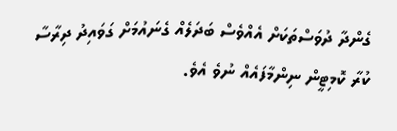ގެންދާ ދުވަސްތަކަށް އެއްވެސް ބަދަލެއް ގެނައުމަށް ގަވައިދު ދިރާސާ ކުރާ ކޮމިޓީން ނިންމާފައެއް ނުވެ އެވެ.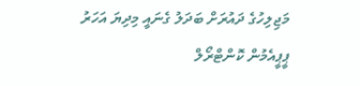މަޖިލިހުގެ ދައުރަށް ބަދަލު ގެނައީ މިދިޔަ އަހަރު ޕީޕީއެމުން ކޮންޓްރޯލް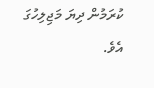ކުރަމުން ދިޔަ މަޖިލިހުގަ އެވެ.